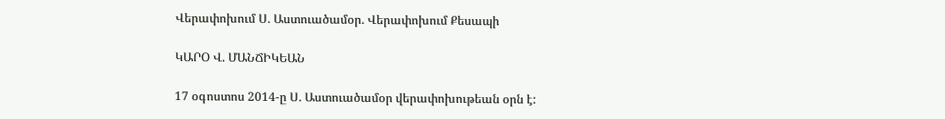Վերափոխում Ս. Աստուածամօր. Վերափոխում Քեսապի

ԿԱՐՕ Վ. ՄԱՆՃԻԿԵԱՆ

17 օգոստոս 2014-ը Ս. Աստուածամօր վերափոխութեան օրն է: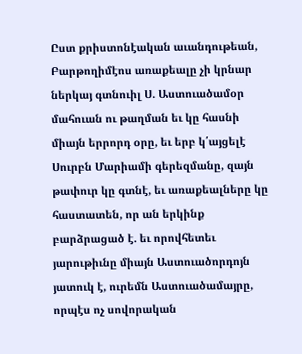Ըստ քրիստոնէական աւանդութեան, Բարթողիմէոս առաքեալը չի կրնար ներկայ գտնուիլ Ս. Աստուածամօր մահուան ու թաղման եւ կը հասնի միայն երրորդ օրը, եւ երբ կ՛այցելէ Սուրբն Մարիամի գերեզմանը, զայն թափուր կը գտնէ, եւ առաքեալները կը հաստատեն, որ ան երկինք բարձրացած է. եւ որովհետեւ յարութիւնը միայն Աստուածորդոյն յատուկ է, ուրեմն Աստուածամայրը, որպէս ոչ սովորական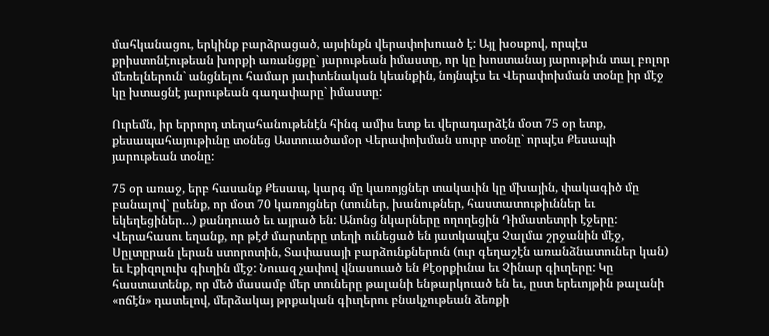մահկանացու, երկինք բարձրացած, այսինքն վերափոխուած է: Այլ խօսքով, որպէս քրիստոնէութեան խորքի առանցքը` յարութեան իմաստը, որ կը խոստանայ յարութիւն տալ բոլոր մեռելներուն` անցնելու համար յաւիտենական կեանքին, նոյնպէս եւ Վերափոխման տօնը իր մէջ կը խտացնէ յարութեան գաղափարը` իմաստը:

Ուրեմն, իր երրորդ տեղահանութենէն հինգ ամիս ետք եւ վերադարձէն մօտ 75 օր ետք, քեսապահայութիւնը տօնեց Աստուածամօր Վերափոխման սուրբ տօնը` որպէս Քեսապի յարութեան տօնը:

75 օր առաջ, երբ հասանք Քեսապ, կարգ մը կառոյցներ տակաւին կը մխային, փակագիծ մը բանալով` ըսենք, որ մօտ 70 կառոյցներ (տուներ, խանութներ, հաստատութիւններ եւ եկեղեցիներ…) քանդուած եւ այրած են: Անոնց նկարները ողողեցին Դիմատետրի էջերը: Վերահասու եղանք, որ թէժ մարտերը տեղի ունեցած են յատկապէս Չալմա շրջանին մէջ, Սըլտըրան լերան ստորոտին, Տափասայի բարձունքներուն (ուր գեղաշէն առանձնատուներ կան) եւ Էքիզոլուխ գիւղին մէջ: Նուազ չափով վնասուած են Քէօրքիւնա եւ Չինար գիւղերը: Կը հաստատենք, որ մեծ մասամբ մեր տուները թալանի ենթարկուած են եւ, ըստ երեւոյթին թալանի «ոճէն» դատելով, մերձակայ թրքական գիւղերու բնակչութեան ձեռքի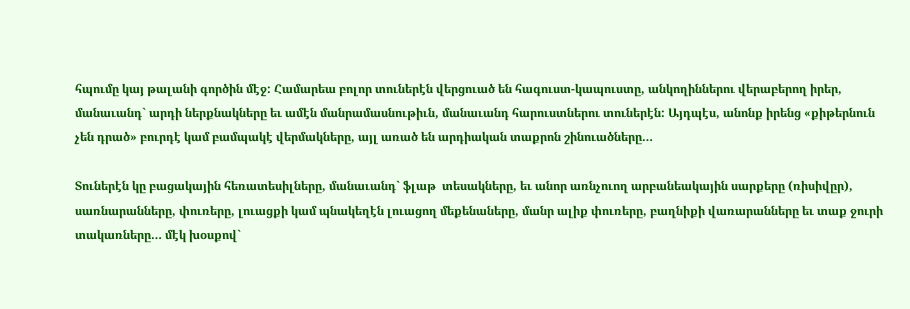հպումը կայ թալանի գործին մէջ: Համարեա բոլոր տուներէն վերցուած են հագուստ-կապուստը, անկողիններու վերաբերող իրեր, մանաւանդ` արդի ներքնակները եւ ամէն մանրամասնութիւն, մանաւանդ հարուստներու տուներէն: Այդպէս, անոնք իրենց «քիթերնուն չեն դրած» բուրդէ կամ բամպակէ վերմակները, այլ առած են արդիական տաքրոն շինուածները…

Տուներէն կը բացակային հեռատեսիլները, մանաւանդ` ֆլաթ  տեսակները, եւ անոր առնչուող արբանեակային սարքերը (ռիսիվըր), սառնարանները, փուռերը, լուացքի կամ պնակեղէն լուացող մեքենաները, մանր ալիք փուռերը, բաղնիքի վառարանները եւ տաք ջուրի տակառները… մէկ խօսքով`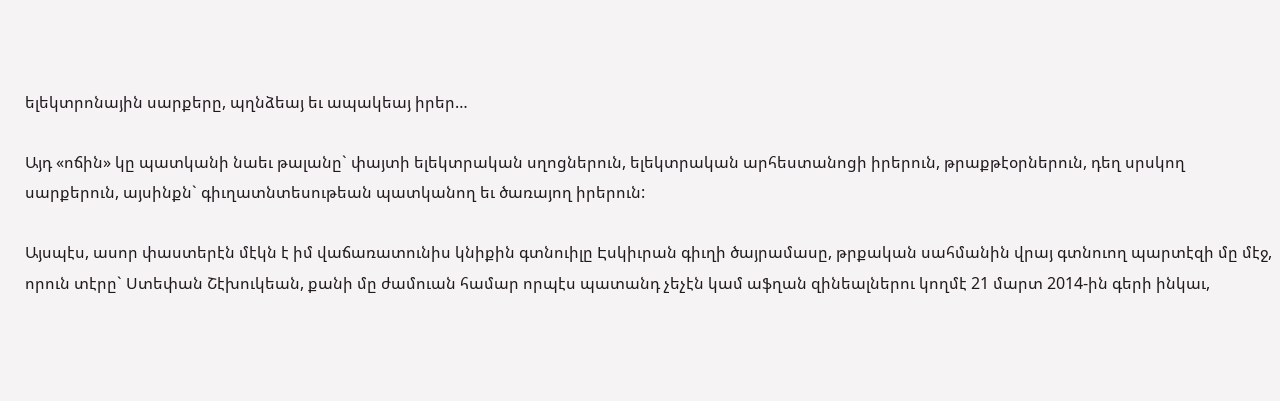ելեկտրոնային սարքերը, պղնձեայ եւ ապակեայ իրեր…

Այդ «ոճին» կը պատկանի նաեւ թալանը` փայտի ելեկտրական սղոցներուն, ելեկտրական արհեստանոցի իրերուն, թրաքթէօրներուն, դեղ սրսկող սարքերուն, այսինքն` գիւղատնտեսութեան պատկանող եւ ծառայող իրերուն:

Այսպէս, ասոր փաստերէն մէկն է իմ վաճառատունիս կնիքին գտնուիլը Էսկիւրան գիւղի ծայրամասը, թրքական սահմանին վրայ գտնուող պարտէզի մը մէջ, որուն տէրը` Ստեփան Շէխուկեան, քանի մը ժամուան համար որպէս պատանդ չեչէն կամ աֆղան զինեալներու կողմէ 21 մարտ 2014-ին գերի ինկաւ,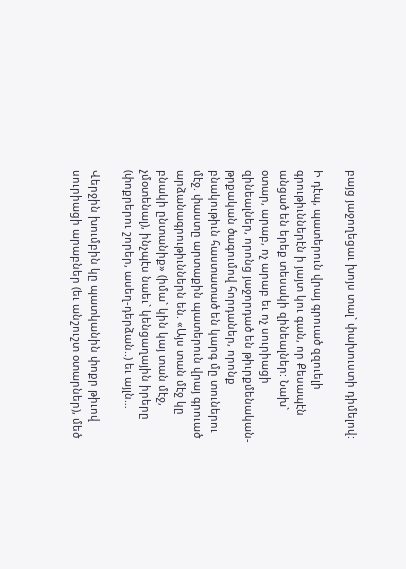բայց յաջողեցաւ խոյս տալ` փախուստի դիմելով:

Ի դէպ, պատերուն վրայ գրուած զզուելի գրութիւններէն ի յայտ կու գան, որ Քեսապէն անցած են երեք տեսակի զինեալներ: Նախ` օտար, արաբ, ոչ արաբ եւ ոչ սուրիացի զինեալներ, որոնց յաջորդած են թիւրքմենական- թրքական ծագումով հորդաներ, որոնք բնակութիւն հաստատած են կարգ մը տուներու մէջ. փաստը արտաքին պատերուն վրայ գրուած արձանագրութիւններն են. «Այս տան մէջ կը բնակի ընտանիք» (իմա` կին կայ տան մէջ, չմօտենալ), ինչպէս նաեւ` կենցաղային իրերը (փոքրերու շորեր, ասեղ-դերձան..) եւ այլն…

Վերջին խումբին կը պատկանին փոքր թիւով սուրիացի արաբներ (եւ անշուշտ օտարներ), մեծ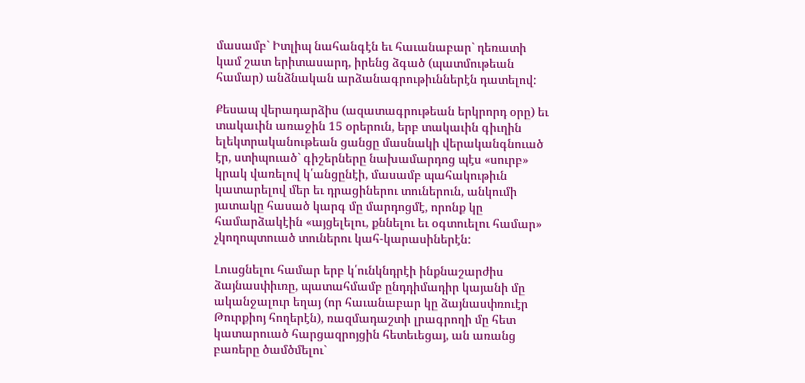մասամբ` Իտլիպ նահանգէն եւ հաւանաբար` դեռատի կամ շատ երիտասարդ, իրենց ձգած (պատմութեան համար) անձնական արձանագրութիւններէն դատելով:

Քեսապ վերադարձիս (ազատագրութեան երկրորդ օրը) եւ տակաւին առաջին 15 օրերուն, երբ տակաւին գիւղին ելեկտրականութեան ցանցը մասնակի վերականգնուած էր, ստիպուած` գիշերները նախամարդոց պէս «սուրբ» կրակ վառելով կ՛անցընէի, մասամբ պահակութիւն կատարելով մեր եւ դրացիներու տուներուն, անկումի յատակը հասած կարգ մը մարդոցմէ, որոնք կը համարձակէին «այցելելու, քննելու եւ օգտուելու համար» չկողոպտուած տուներու կահ-կարասիներէն:

Լուսցնելու համար երբ կ՛ունկնդրէի ինքնաշարժիս ձայնասփիւռը, պատահմամբ ընդդիմադիր կայանի մը ականջալուր եղայ (որ հաւանաբար կը ձայնասփռուէր Թուրքիոյ հողերէն), ռազմադաշտի լրագրողի մը հետ կատարուած հարցազրոյցին հետեւեցայ, ան առանց բառերը ծամծմելու`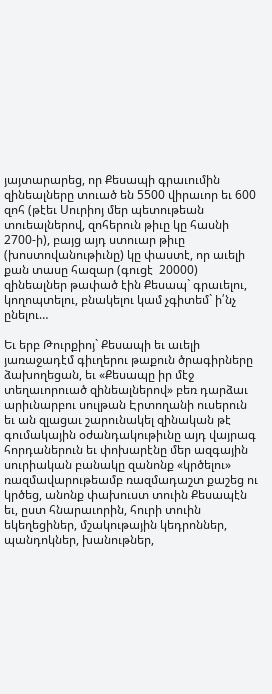յայտարարեց, որ Քեսապի գրաւումին զինեալները տուած են 5500 վիրաւոր եւ 600 զոհ (թէեւ Սուրիոյ մեր պետութեան տուեալներով, զոհերուն թիւը կը հասնի 2700-ի), բայց այդ ստուար թիւը (խոստովանութիւնը) կը փաստէ, որ աւելի քան տասը հազար (գուցէ  20000) զինեալներ թափած էին Քեսապ` գրաւելու, կողոպտելու, բնակելու կամ չգիտեմ` ի՛նչ ընելու…

Եւ երբ Թուրքիոյ` Քեսապի եւ աւելի յառաջադէմ գիւղերու թաքուն ծրագիրները ձախողեցան, եւ «Քեսապը իր մէջ տեղաւորուած զինեալներով» բեռ դարձաւ արիւնարբու սուլթան Էրտողանի ուսերուն եւ ան զլացաւ շարունակել զինական թէ գումակային օժանդակութիւնը այդ վայրագ հորդաներուն եւ փոխարէնը մեր ազգային սուրիական բանակը զանոնք «կրծելու» ռազմավարութեամբ ռազմադաշտ քաշեց ու կրծեց, անոնք փախուստ տուին Քեսապէն եւ, ըստ հնարաւորին, հուրի տուին եկեղեցիներ, մշակութային կեդրոններ, պանդոկներ, խանութներ,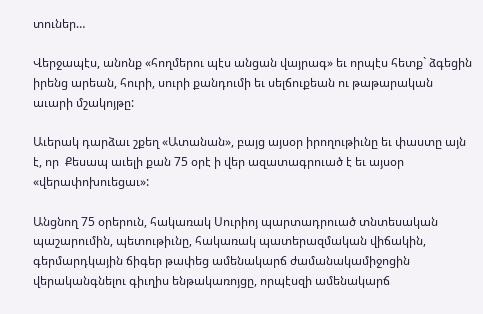տուներ…

Վերջապէս, անոնք «հողմերու պէս անցան վայրագ» եւ որպէս հետք` ձգեցին իրենց արեան, հուրի, սուրի քանդումի եւ սելճուքեան ու թաթարական աւարի մշակոյթը:

Աւերակ դարձաւ շքեղ «Ատանան», բայց այսօր իրողութիւնը եւ փաստը այն է, որ  Քեսապ աւելի քան 75 օրէ ի վեր ազատագրուած է եւ այսօր «վերափոխուեցաւ»:

Անցնող 75 օրերուն, հակառակ Սուրիոյ պարտադրուած տնտեսական պաշարումին, պետութիւնը, հակառակ պատերազմական վիճակին, գերմարդկային ճիգեր թափեց ամենակարճ ժամանակամիջոցին վերականգնելու գիւղիս ենթակառոյցը, որպէսզի ամենակարճ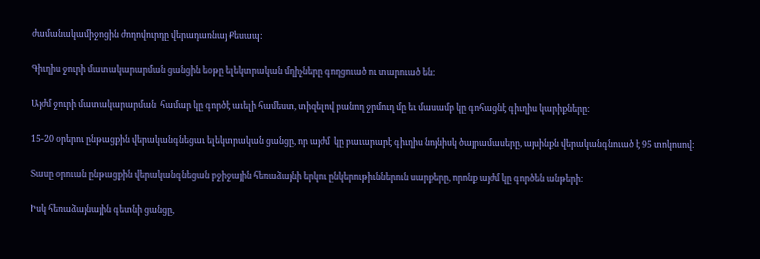ժամանակամիջոցին ժողովուրդը վերադառնայ Քեսապ:

Գիւղիս ջուրի մատակարարման ցանցին եօթը ելեկտրական մղիչները գողցուած ու տարուած են:

Այժմ ջուրի մատակարարման  համար կը գործէ աւելի համեստ, տիզելով բանող ջրմուղ մը եւ մասամբ կը գոհացնէ գիւղիս կարիքները:

15-20 օրերու ընթացքին վերականգնեցաւ ելեկտրական ցանցը, որ այժմ  կը բաւարարէ գիւղիս նոյնիսկ ծայրամասերը, այսինքն վերականգնուած է 95 տոկոսով:

Տասը օրուան ընթացքին վերականգնեցան բջիջային հեռաձայնի երկու ընկերութիւններուն սարքերը, որոնք այժմ կը գործեն անթերի:

Իսկ հեռաձայնային գետնի ցանցը,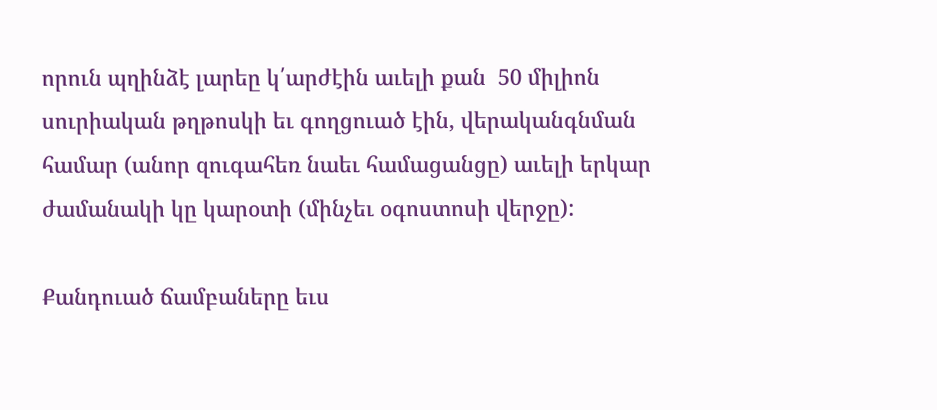որուն պղինձէ լարեը կ՛արժէին աւելի քան  50 միլիոն սուրիական թղթոսկի եւ գողցուած էին, վերականգնման համար (անոր զուգահեռ նաեւ համացանցը) աւելի երկար ժամանակի կը կարօտի (մինչեւ օգոստոսի վերջը):

Քանդուած ճամբաները եւս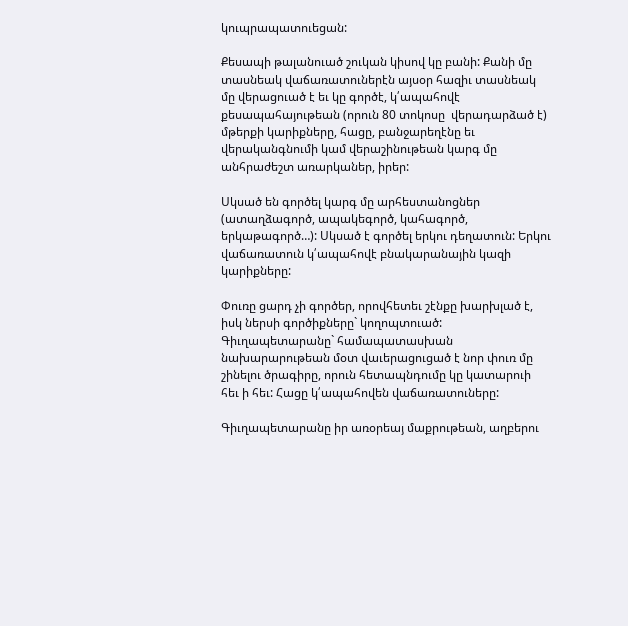կուպրապատուեցան:

Քեսապի թալանուած շուկան կիսով կը բանի: Քանի մը տասնեակ վաճառատուներէն այսօր հազիւ տասնեակ մը վերացուած է եւ կը գործէ, կ՛ապահովէ քեսապահայութեան (որուն 80 տոկոսը  վերադարձած է) մթերքի կարիքները, հացը, բանջարեղէնը եւ վերականգնումի կամ վերաշինութեան կարգ մը անհրաժեշտ առարկաներ, իրեր:

Սկսած են գործել կարգ մը արհեստանոցներ (ատաղձագործ, ապակեգործ, կահագործ, երկաթագործ…): Սկսած է գործել երկու դեղատուն: Երկու վաճառատուն կ՛ապահովէ բնակարանային կազի կարիքները:

Փուռը ցարդ չի գործեր, որովհետեւ շէնքը խարխլած է, իսկ ներսի գործիքները` կողոպտուած: Գիւղապետարանը` համապատասխան նախարարութեան մօտ վաւերացուցած է նոր փուռ մը շինելու ծրագիրը, որուն հետապնդումը կը կատարուի հեւ ի հեւ: Հացը կ՛ապահովեն վաճառատուները:

Գիւղապետարանը իր առօրեայ մաքրութեան, աղբերու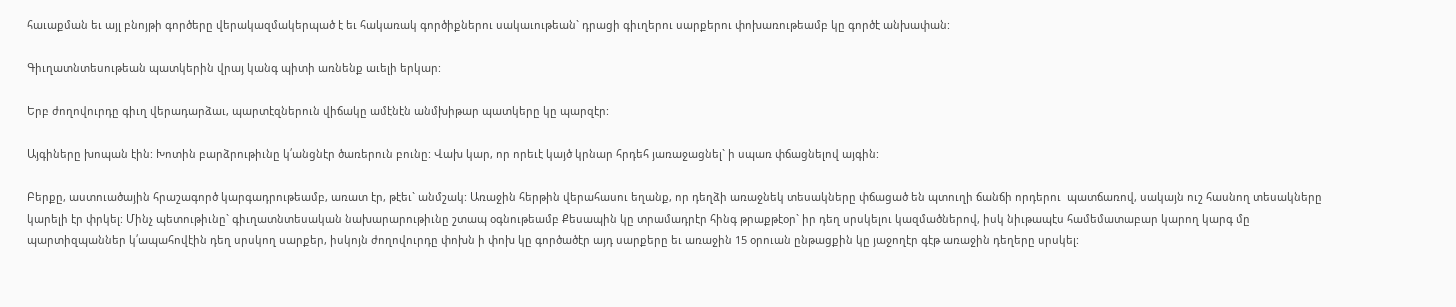հաւաքման եւ այլ բնոյթի գործերը վերակազմակերպած է եւ հակառակ գործիքներու սակաւութեան` դրացի գիւղերու սարքերու փոխառութեամբ կը գործէ անխափան:

Գիւղատնտեսութեան պատկերին վրայ կանգ պիտի առնենք աւելի երկար:

Երբ ժողովուրդը գիւղ վերադարձաւ, պարտէզներուն վիճակը ամէնէն անմխիթար պատկերը կը պարզէր:

Այգիները խոպան էին: Խոտին բարձրութիւնը կ՛անցնէր ծառերուն բունը: Վախ կար, որ որեւէ կայծ կրնար հրդեհ յառաջացնել` ի սպառ փճացնելով այգին:

Բերքը, աստուածային հրաշագործ կարգադրութեամբ, առատ էր, թէեւ` անմշակ: Առաջին հերթին վերահասու եղանք, որ դեղձի առաջնեկ տեսակները փճացած են պտուղի ճանճի որդերու  պատճառով, սակայն ուշ հասնող տեսակները կարելի էր փրկել: Մինչ պետութիւնը` գիւղատնտեսական նախարարութիւնը շտապ օգնութեամբ Քեսապին կը տրամադրէր հինգ թրաքթէօր` իր դեղ սրսկելու կազմածներով, իսկ նիւթապէս համեմատաբար կարող կարգ մը պարտիզպաններ կ՛ապահովէին դեղ սրսկող սարքեր, իսկոյն ժողովուրդը փոխն ի փոխ կը գործածէր այդ սարքերը եւ առաջին 15 օրուան ընթացքին կը յաջողէր գէթ առաջին դեղերը սրսկել: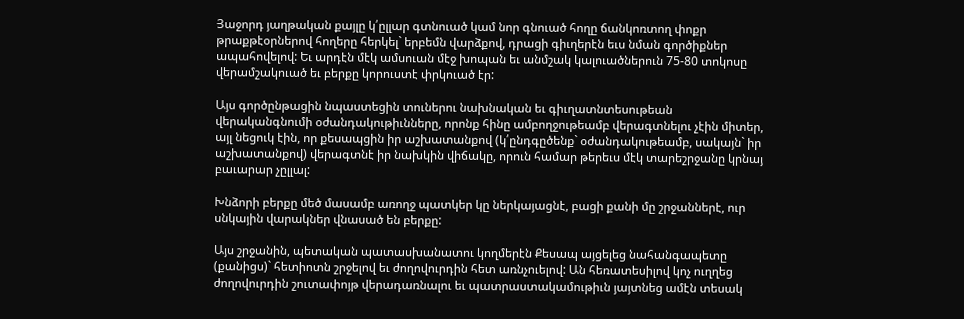Յաջորդ յաղթական քայլը կ՛ըլլար գտնուած կամ նոր գնուած հողը ճանկոռտող փոքր թրաքթէօրներով հողերը հերկել` երբեմն վարձքով, դրացի գիւղերէն եւս նման գործիքներ ապահովելով: Եւ արդէն մէկ ամսուան մէջ խոպան եւ անմշակ կալուածներուն 75-80 տոկոսը վերամշակուած եւ բերքը կորուստէ փրկուած էր:

Այս գործընթացին նպաստեցին տուներու նախնական եւ գիւղատնտեսութեան վերականգնումի օժանդակութիւնները, որոնք հինը ամբողջութեամբ վերագտնելու չէին միտեր, այլ նեցուկ էին, որ քեսապցին իր աշխատանքով (կ՛ընդգըծենք` օժանդակութեամբ, սակայն` իր աշխատանքով) վերագտնէ իր նախկին վիճակը, որուն համար թերեւս մէկ տարեշրջանը կրնայ բաւարար չըլլալ:

Խնձորի բերքը մեծ մասամբ առողջ պատկեր կը ներկայացնէ, բացի քանի մը շրջաններէ, ուր սնկային վարակներ վնասած են բերքը:

Այս շրջանին, պետական պատասխանատու կողմերէն Քեսապ այցելեց նահանգապետը (քանիցս)` հետիոտն շրջելով եւ ժողովուրդին հետ առնչուելով: Ան հեռատեսիլով կոչ ուղղեց ժողովուրդին շուտափոյթ վերադառնալու եւ պատրաստակամութիւն յայտնեց ամէն տեսակ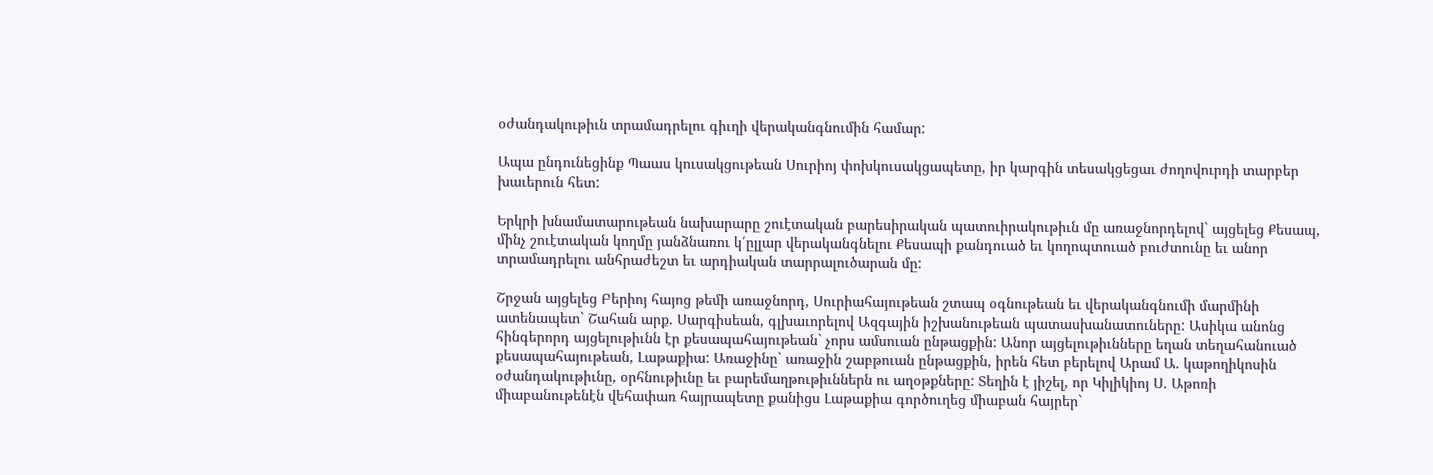օժանդակութիւն տրամադրելու գիւղի վերականգնումին համար:

Ապա ընդունեցինք Պաաս կուսակցութեան Սուրիոյ փոխկուսակցապետը, իր կարգին տեսակցեցաւ ժողովուրդի տարբեր խաւերուն հետ:

Երկրի խնամատարութեան նախարարը շուէտական բարեսիրական պատուիրակութիւն մը առաջնորդելով` այցելեց Քեսապ, մինչ շուէտական կողմը յանձնառու կ՛ըլլար վերականգնելու Քեսապի քանդուած եւ կողոպտուած բուժտունը եւ անոր տրամադրելու անհրաժեշտ եւ արդիական տարրալուծարան մը:

Շրջան այցելեց Բերիոյ հայոց թեմի առաջնորդ, Սուրիահայութեան շտապ օգնութեան եւ վերականգնումի մարմինի ատենապետ` Շահան արք. Սարգիսեան, գլխաւորելով Ազգային իշխանութեան պատասխանատուները: Ասիկա անոնց հինգերորդ այցելութիւնն էր քեսապահայութեան` չորս ամսուան ընթացքին: Անոր այցելութիւնները եղան տեղահանուած քեսապահայութեան, Լաթաքիա: Առաջինը` առաջին շաբթուան ընթացքին, իրեն հետ բերելով Արամ Ա. կաթողիկոսին օժանդակութիւնը, օրհնութիւնը եւ բարեմաղթութիւններն ու աղօթքները: Տեղին է յիշել, որ Կիլիկիոյ Ս. Աթոռի միաբանութենէն վեհափառ հայրապետը քանիցս Լաթաքիա գործուղեց միաբան հայրեր`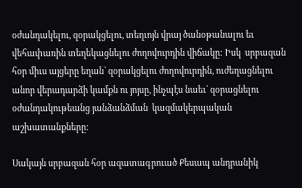օժանդակելու, զօրակցելու, տեղւոյն վրայ ծանօթանալու եւ վեհափառին տեղեկացնելու ժողովուրդին վիճակը: Իսկ  սրբազան հօր միւս այցերը եղան` զօրակցելու ժողովուրդին, ուժեղացնելու անոր վերադարձի կամքն ու յոյսը, ինչպէս նաեւ` զօրացնելու օժանդակութեանց յանձանձման  կազմակերպական աշխատանքները:

Սակայն սրբազան հօր ազատագրուած Քեսապ անդրանիկ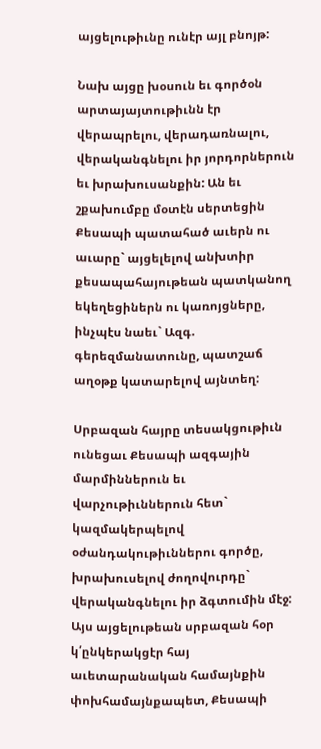այցելութիւնը ունէր այլ բնոյթ:

Նախ այցը խօսուն եւ գործօն արտայայտութիւնն էր վերապրելու, վերադառնալու, վերականգնելու իր յորդորներուն եւ խրախուսանքին: Ան եւ շքախումբը մօտէն սերտեցին Քեսապի պատահած աւերն ու աւարը` այցելելով անխտիր քեսապահայութեան պատկանող եկեղեցիներն ու կառոյցները, ինչպէս նաեւ` Ազգ. գերեզմանատունը, պատշաճ աղօթք կատարելով այնտեղ:

Սրբազան հայրը տեսակցութիւն ունեցաւ Քեսապի ազգային մարմիններուն եւ վարչութիւններուն հետ` կազմակերպելով օժանդակութիւններու գործը, խրախուսելով ժողովուրդը` վերականգնելու իր ձգտումին մէջ: Այս այցելութեան սրբազան հօր կ՛ընկերակցէր հայ աւետարանական համայնքին փոխհամայնքապետ, Քեսապի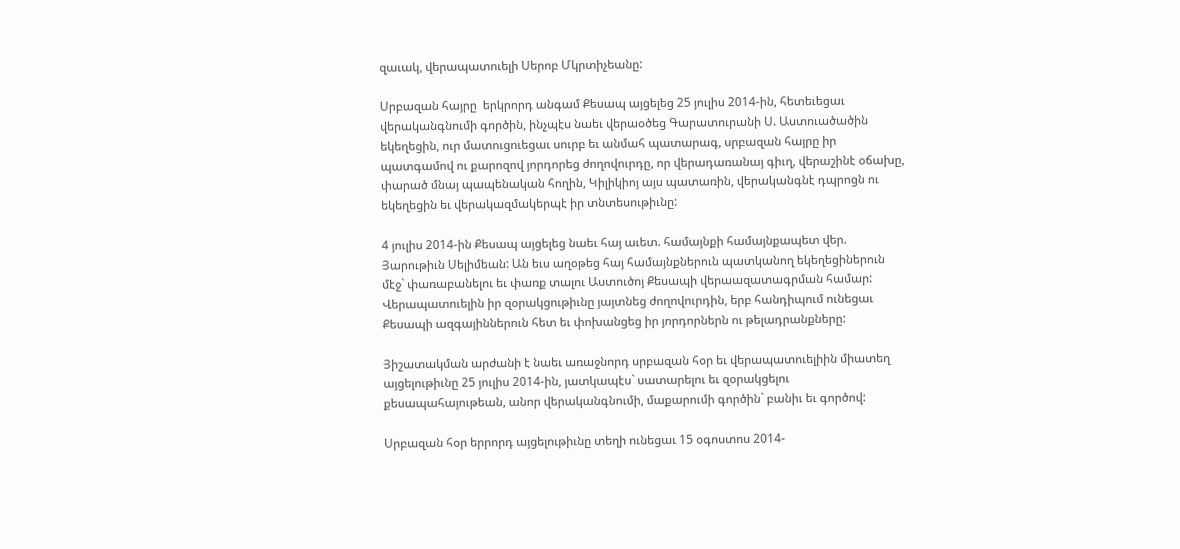զաւակ, վերապատուելի Սերոբ Մկրտիչեանը:

Սրբազան հայրը  երկրորդ անգամ Քեսապ այցելեց 25 յուլիս 2014-ին, հետեւեցաւ վերականգնումի գործին, ինչպէս նաեւ վերաօծեց Գարատուրանի Ս. Աստուածածին եկեղեցին, ուր մատուցուեցաւ սուրբ եւ անմահ պատարագ, սրբազան հայրը իր պատգամով ու քարոզով յորդորեց ժողովուրդը, որ վերադառանայ գիւղ, վերաշինէ օճախը, փարած մնայ պապենական հողին, Կիլիկիոյ այս պատառին, վերականգնէ դպրոցն ու եկեղեցին եւ վերակազմակերպէ իր տնտեսութիւնը:

4 յուլիս 2014-ին Քեսապ այցելեց նաեւ հայ աւետ. համայնքի համայնքապետ վեր. Յարութիւն Սելիմեան: Ան եւս աղօթեց հայ համայնքներուն պատկանող եկեղեցիներուն մէջ` փառաբանելու եւ փառք տալու Աստուծոյ Քեսապի վերաազատագրման համար: Վերապատուելին իր զօրակցութիւնը յայտնեց ժողովուրդին, երբ հանդիպում ունեցաւ Քեսապի ազգայիններուն հետ եւ փոխանցեց իր յորդորներն ու թելադրանքները:

Յիշատակման արժանի է նաեւ առաջնորդ սրբազան հօր եւ վերապատուելիին միատեղ այցելութիւնը 25 յուլիս 2014-ին, յատկապէս` սատարելու եւ զօրակցելու քեսապահայութեան, անոր վերականգնումի, մաքարումի գործին` բանիւ եւ գործով:

Սրբազան հօր երրորդ այցելութիւնը տեղի ունեցաւ 15 օգոստոս 2014-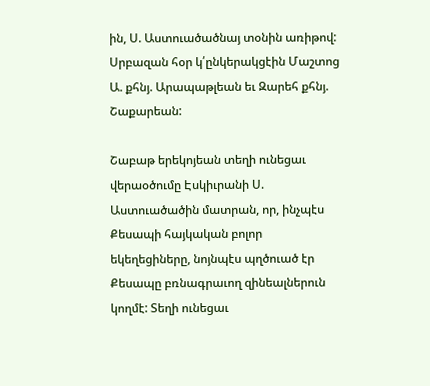ին, Ս. Աստուածածնայ տօնին առիթով: Սրբազան հօր կ՛ընկերակցէին Մաշտոց Ա. քհնյ. Արապաթլեան եւ Զարեհ քհնյ. Շաքարեան:

Շաբաթ երեկոյեան տեղի ունեցաւ վերաօծումը Էսկիւրանի Ս. Աստուածածին մատրան, որ, ինչպէս Քեսապի հայկական բոլոր եկեղեցիները, նոյնպէս պղծուած էր Քեսապը բռնագրաւող զինեալներուն կողմէ: Տեղի ունեցաւ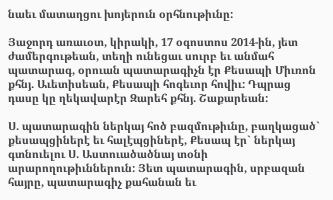նաեւ մատաղցու խոյերուն օրհնութիւնը:

Յաջորդ առաւօտ, կիրակի, 17 օգոստոս 2014-ին, յետ ժամերգութեան, տեղի ունեցաւ սուրբ եւ անմահ պատարագ, օրուան պատարագիչն էր Քեսապի Միւռոն քհնյ. Աւետիսեան, Քեսապի հոգեւոր հովիւ: Դպրաց դասը կը ղեկավարէր Զարեհ քհնյ. Շաքարեան:

Ս. պատարագին ներկայ հոծ բազմութիւնը, բաղկացած` քեսապցիներէ եւ հալէպցիներէ, Քեսապ էր` ներկայ գտնուելու Ս. Աստուածածնայ տօնի արարողութիւններուն: Յետ պատարագին, սրբազան հայրը, պատարագիչ քահանան եւ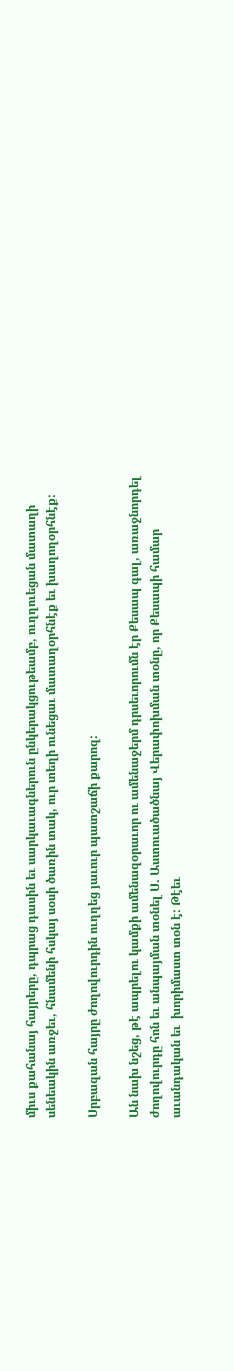միւս քահանայ հայրերը, դպրաց դասին եւ սարկաւագներուն ընկերակցութեամբ, ուղղուեցան մատաղի սենեակին առջեւ, հնամենի հսկայ սօսի ծառին տակ, ուր տեղի ունեցաւ մատաղօրհնէք եւ խաղողօրհնէք:

Սրբազան հայրը ժողովուրդին ուղղեց յաւուր պատշաճի քարոզ:

Ան նախ նշեց, թէ ապրելու կամքի ամենազօրաւոր ու ամենաջերմ դրսեւորումն էր Քեսապ գալ, առաջնորդել ժողովուրդը հոն եւ անպայման տօնել Ս. Աստուածածնայ Վերափոխման տօնը, որ Քեսապի համար աւանդական եւ  խորիմաստ տօն է: Թէեւ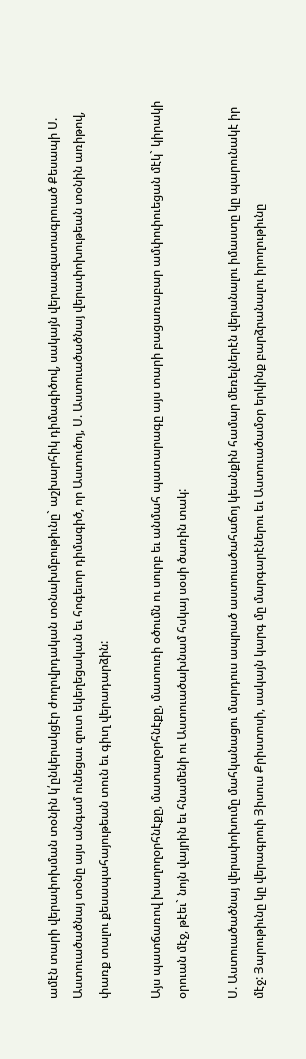ամէն տարի վերափոխման տօնին կ՛ընկերակցէր ժողովրդական տօնախմբութիւնը` աշխարհիկ դիմագիծով, սակայն վերաազատագրուած Քեսապի Ս. Աստուածածնայ տօնը այս անգամ ունեցաւ զուտ եկեղեցական եւ հոգեւոր դիմագիծ, որ Աստուծոյ, Ս. Աստուածածնայ վերափոխութեան տօնին առիթով, փառք տալու քեսապահայութեան տուն եւ գիւղ վերադարձին:

Այս պատճառով խաղողօրհնէքը, մատաղօրհնէքը, մատուռի օծումն ու սուրբ եւ անմահ պատարագը այս տարի բացառաբար ամփոփուեցան մէկ` կիրակի օրուան մէջ, թէեւ` նոյն վայրին եւ հնամենի ու Աստուածախնամ հսկայ սօսի ծառին տակ:

Ս. Աստուածածնայ վերափոխումը մահկանացու մարդուս ապրած աստուածահաճոյ կեանքին համար մեռելներէն վերանալու իմաստը կը պարունակէ իր մէջ: Յարութիւնը կը վերագրուի Յիսուս Քրիստոսի, սակայն կարգ մը մարգարէներու եւ Աստուածամօր երկինք բարձրանալու իրողութիւնը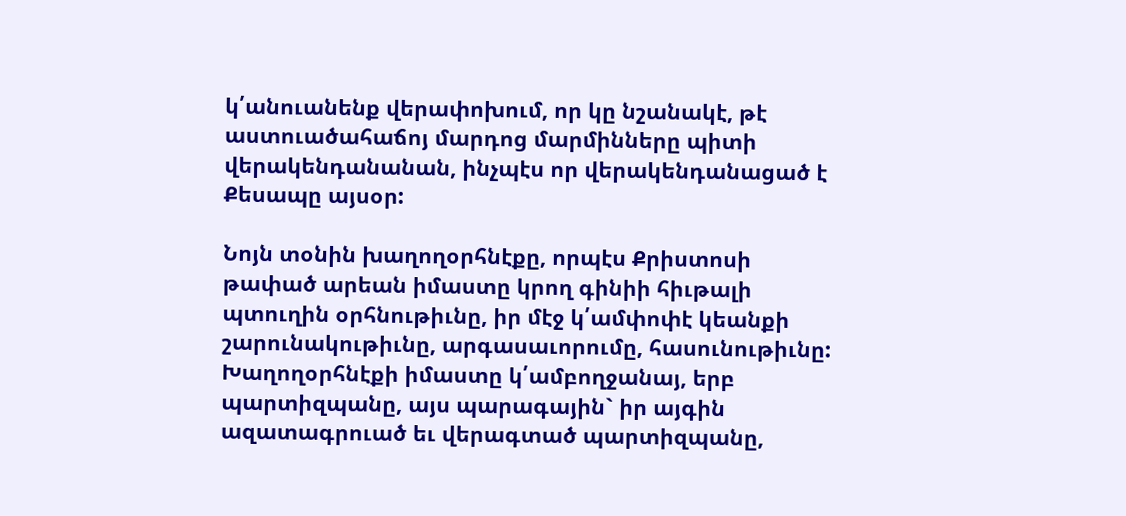կ՛անուանենք վերափոխում, որ կը նշանակէ, թէ աստուածահաճոյ մարդոց մարմինները պիտի վերակենդանանան, ինչպէս որ վերակենդանացած է Քեսապը այսօր:

Նոյն տօնին խաղողօրհնէքը, որպէս Քրիստոսի թափած արեան իմաստը կրող գինիի հիւթալի պտուղին օրհնութիւնը, իր մէջ կ՛ամփոփէ կեանքի շարունակութիւնը, արգասաւորումը, հասունութիւնը: Խաղողօրհնէքի իմաստը կ՛ամբողջանայ, երբ պարտիզպանը, այս պարագային` իր այգին ազատագրուած եւ վերագտած պարտիզպանը,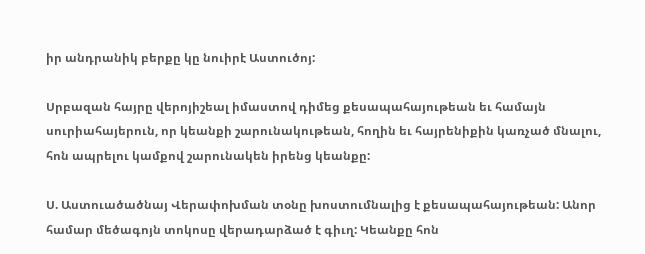իր անդրանիկ բերքը կը նուիրէ Աստուծոյ:

Սրբազան հայրը վերոյիշեալ իմաստով դիմեց քեսապահայութեան եւ համայն սուրիահայերուն, որ կեանքի շարունակութեան, հողին եւ հայրենիքին կառչած մնալու, հոն ապրելու կամքով շարունակեն իրենց կեանքը:

Ս. Աստուածածնայ Վերափոխման տօնը խոստումնալից է քեսապահայութեան: Անոր համար մեծագոյն տոկոսը վերադարձած է գիւղ: Կեանքը հոն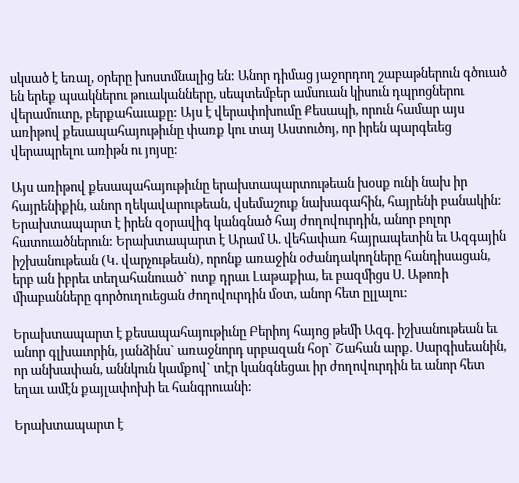սկսած է եռալ, օրերը խոստմնալից են: Անոր դիմաց յաջորդող շաբաթներուն գծուած են երեք պսակներու թուականները, սեպտեմբեր ամսուան կիսուն դպրոցներու վերամուտը, բերքահաւաքը: Այս է վերափոխումը Քեսապի, որուն համար այս առիթով քեսապահայութիւնը փառք կու տայ Աստուծոյ, որ իրեն պարգեւեց վերապրելու առիթն ու յոյսը:

Այս առիթով քեսապահայութիւնը երախտապարտութեան խօսք ունի նախ իր հայրենիքին, անոր ղեկավարութեան, վսեմաշուք նախագահին, հայրենի բանակին: Երախտապարտ է իրեն զօրավիգ կանգնած հայ ժողովուրդին, անոր բոլոր հատուածներուն: Երախտապարտ է Արամ Ա. վեհափառ հայրապետին եւ Ազգային իշխանութեան (Կ. վարչութեան), որոնք առաջին օժանդակողները հանդիսացան, երբ ան իբրեւ տեղահանուած` ոտք դրաւ Լաթաքիա, եւ բազմիցս Ս. Աթոռի միաբանները գործուղուեցան ժողովուրդին մօտ, անոր հետ ըլլալու:

Երախտապարտ է քեսապահայութիւնը Բերիոյ հայոց թեմի Ազգ. իշխանութեան եւ անոր գլխաւորին, յանձինս` առաջնորդ սրբազան հօր` Շահան արք. Սարգիսեանին, որ անխափան, աննկուն կամքով` տէր կանգնեցաւ իր ժողովուրդին եւ անոր հետ եղաւ ամէն քայլափոխի եւ հանգրուանի:

Երախտապարտ է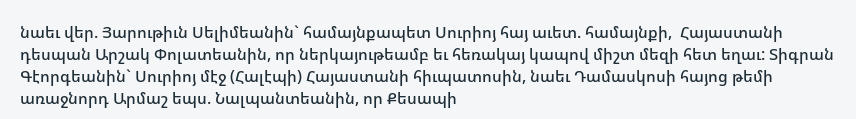նաեւ վեր. Յարութիւն Սելիմեանին` համայնքապետ Սուրիոյ հայ աւետ. համայնքի,  Հայաստանի դեսպան Արշակ Փոլատեանին, որ ներկայութեամբ եւ հեռակայ կապով միշտ մեզի հետ եղաւ: Տիգրան Գէորգեանին` Սուրիոյ մէջ (Հալէպի) Հայաստանի հիւպատոսին, նաեւ Դամասկոսի հայոց թեմի առաջնորդ Արմաշ եպս. Նալպանտեանին, որ Քեսապի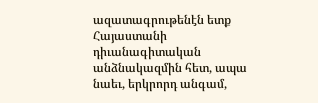ազատագրութենէն ետք Հայաստանի  դիւանագիտական անձնակազմին հետ, ապա նաեւ, երկրորդ անգամ,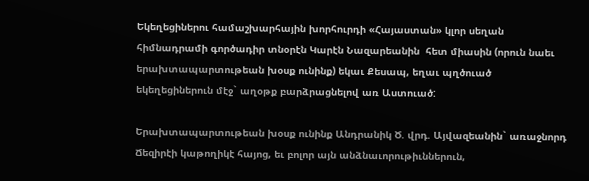Եկեղեցիներու համաշխարհային խորհուրդի «Հայաստան» կլոր սեղան հիմնադրամի գործադիր տնօրէն Կարէն Նազարեանին  հետ միասին (որուն նաեւ երախտապարտութեան խօսք ունինք) եկաւ Քեսապ, եղաւ պղծուած եկեղեցիներուն մէջ` աղօթք բարձրացնելով առ Աստուած:

Երախտապարտութեան խօսք ունինք Անդրանիկ Ծ. վրդ. Այվազեանին` առաջնորդ Ճեզիրէի կաթողիկէ հայոց, եւ բոլոր այն անձնաւորութիւններուն,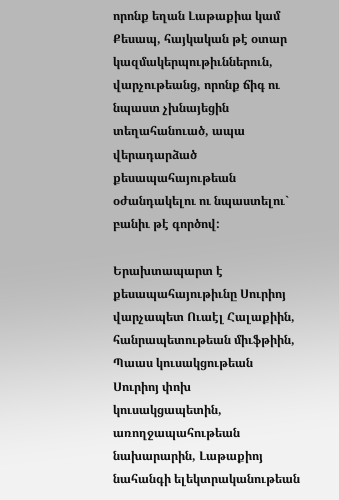որոնք եղան Լաթաքիա կամ Քեսապ, հայկական թէ օտար կազմակերպութիւններուն, վարչութեանց, որոնք ճիգ ու նպաստ չխնայեցին տեղահանուած, ապա վերադարձած  քեսապահայութեան օժանդակելու ու նպաստելու` բանիւ թէ գործով:

Երախտապարտ է քեսապահայութիւնը Սուրիոյ վարչապետ Ուաէլ Հալաքիին, հանրապետութեան միւֆթիին, Պաաս կուսակցութեան Սուրիոյ փոխ կուսակցապետին, առողջապահութեան նախարարին, Լաթաքիոյ նահանգի ելեկտրականութեան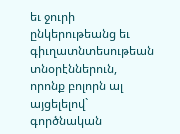եւ ջուրի ընկերութեանց եւ գիւղատնտեսութեան տնօրէններուն, որոնք բոլորն ալ այցելելով` գործնական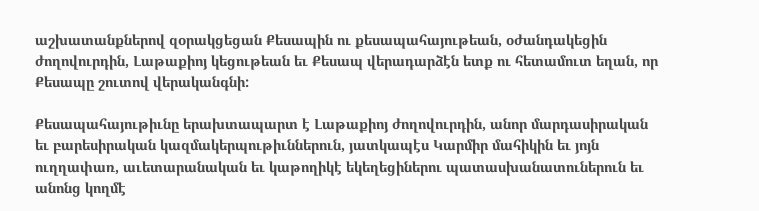աշխատանքներով զօրակցեցան Քեսապին ու քեսապահայութեան, օժանդակեցին ժողովուրդին, Լաթաքիոյ կեցութեան եւ Քեսապ վերադարձէն ետք ու հետամուտ եղան, որ Քեսապը շուտով վերականգնի:

Քեսապահայութիւնը երախտապարտ է Լաթաքիոյ ժողովուրդին, անոր մարդասիրական  եւ բարեսիրական կազմակերպութիւններուն, յատկապէս Կարմիր մահիկին եւ յոյն ուղղափառ, աւետարանական եւ կաթողիկէ եկեղեցիներու պատասխանատուներուն եւ անոնց կողմէ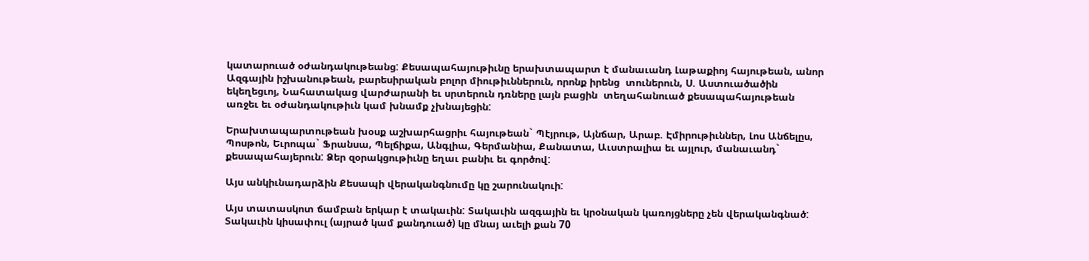կատարուած օժանդակութեանց: Քեսապահայութիւնը երախտապարտ է մանաւանդ Լաթաքիոյ հայութեան, անոր Ազգային իշխանութեան, բարեսիրական բոլոր միութիւններուն, որոնք իրենց  տուներուն, Ս. Աստուածածին եկեղեցւոյ, Նահատակաց վարժարանի եւ սրտերուն դռները լայն բացին  տեղահանուած քեսապահայութեան առջեւ եւ օժանդակութիւն կամ խնամք չխնայեցին:

Երախտապարտութեան խօսք աշխարհացրիւ հայութեան` Պէյրութ, Այնճար, Արաբ. Էմիրութիւններ, Լոս Անճելըս, Պոսթոն, Եւրոպա` Ֆրանսա, Պելճիքա, Անգլիա, Գերմանիա, Քանատա, Աւստրալիա եւ այլուր, մանաւանդ` քեսապահայերուն: Ձեր զօրակցութիւնը եղաւ բանիւ եւ գործով:

Այս անկիւնադարձին Քեսապի վերականգնումը կը շարունակուի:

Այս տատասկոտ ճամբան երկար է տակաւին: Տակաւին ազգային եւ կրօնական կառոյցները չեն վերականգնած: Տակաւին կիսափուլ (այրած կամ քանդուած) կը մնայ աւելի քան 70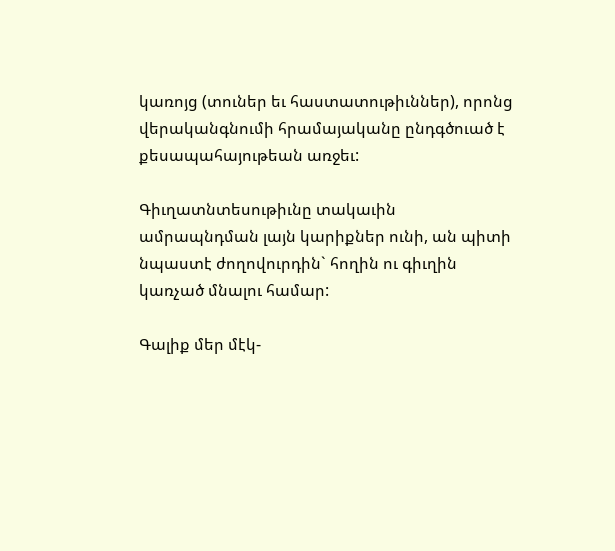կառոյց (տուներ եւ հաստատութիւններ), որոնց վերականգնումի հրամայականը ընդգծուած է քեսապահայութեան առջեւ:

Գիւղատնտեսութիւնը տակաւին ամրապնդման լայն կարիքներ ունի, ան պիտի նպաստէ ժողովուրդին` հողին ու գիւղին կառչած մնալու համար:

Գալիք մեր մէկ-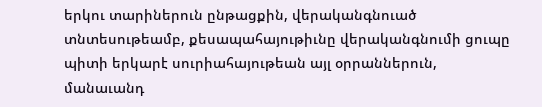երկու տարիներուն ընթացքին, վերականգնուած տնտեսութեամբ, քեսապահայութիւնը վերականգնումի ցուպը պիտի երկարէ սուրիահայութեան այլ օրրաններուն, մանաւանդ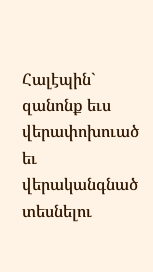Հալէպին` զանոնք եւս վերափոխուած եւ վերականգնած տեսնելու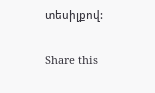տեսիլքով:

Share this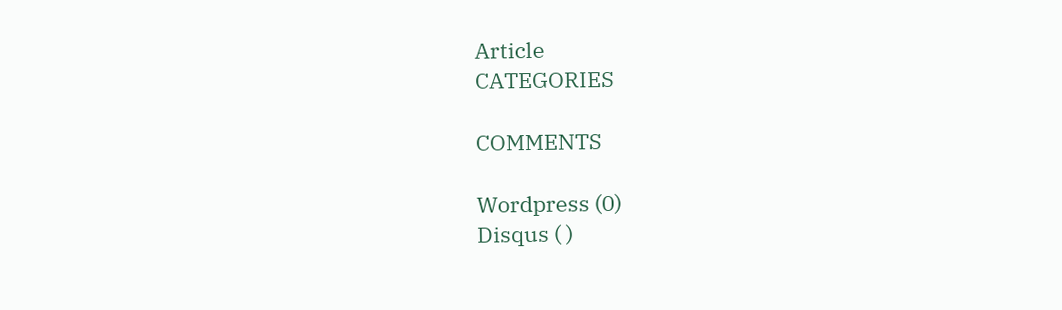Article
CATEGORIES

COMMENTS

Wordpress (0)
Disqus ( )